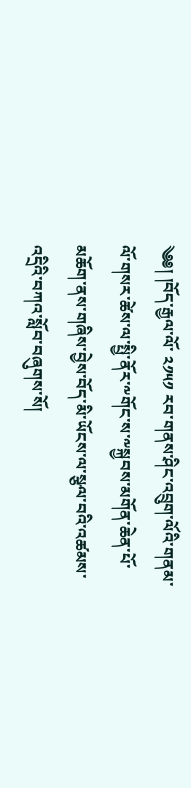༄༅། །བོད་རྒྱལ་ལོ་ ༢༡༥༡ རབ་གནས་ཤིང་འབྲུག་ལོའི་གནམ་ལོ་གསར་ཚེས་ལ་སྤྱི་ནོར་༸གོང་ས་༸སྐྱབས་མགོན་ཆེན་པོ་མཆོག་ནས་གཞིས་བྱེས་བོད་མི་ཡོངས་ལ་སྩལ་བའི་འཚམས་འདྲིའི་བཀའ་སློབ་བཞུགས་སོ།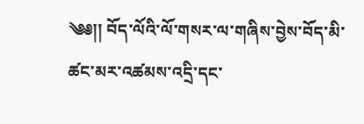༄༅།། བོད་ལོའི་ལོ་གསར་ལ་གཞིས་བྱེས་བོད་མི་ཚང་མར་འཚམས་འདྲི་དང་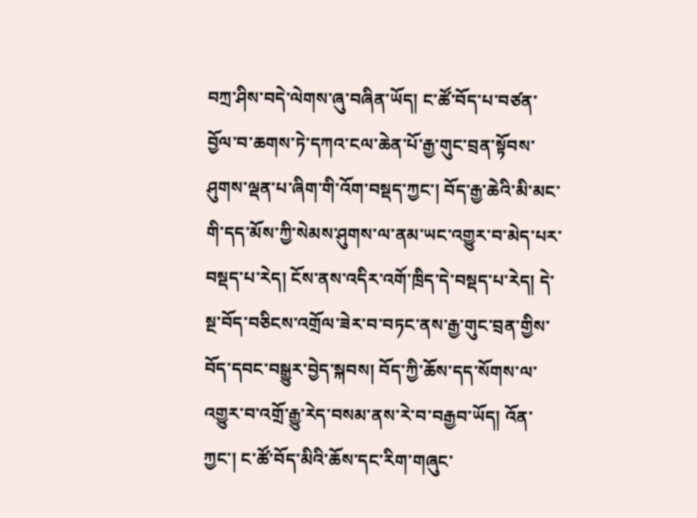བཀྲ་ཤིས་བདེ་ལེགས་ཞུ་བཞིན་ཡོད། ང་ཚོ་བོད་པ་བཙན་བྱོལ་བ་ཆགས་ཏེ་དཀའ་ངལ་ཆེན་པོ་རྒྱ་གུང་བྲན་སྟོབས་ཤུགས་ལྡན་པ་ཞིག་གི་འོག་བསྡད་ཀྱང་། བོད་རྒྱ་ཆེའི་མི་མང་གི་དད་མོས་ཀྱི་སེམས་ཤུགས་ལ་ནམ་ཡང་འགྱུར་བ་མེད་པར་བསྡད་པ་རེད། ངོས་ནས་འདིར་འགོ་ཁྲིད་དེ་བསྡད་པ་རེད། དེ་སྔ་བོད་བཅིངས་འགྲོལ་ཟེར་བ་བཏང་ནས་རྒྱ་གུང་བྲན་གྱིས་བོད་དབང་བསྒྱུར་བྱེད་སྐབས། བོད་ཀྱི་ཆོས་དད་སོགས་ལ་འགྱུར་བ་འགྲོ་རྒྱུ་རེད་བསམ་ནས་རེ་བ་བརྒྱབ་ཡོད། འོན་ཀྱང་། ང་ཚོ་བོད་མིའི་ཆོས་དང་རིག་གཞུང་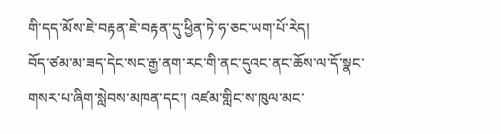གི་དད་མོས་ཇེ་བརྟན་ཇེ་བརྟན་དུ་ཕྱིན་ཏེ་ཧ་ཅང་ཡག་པོ་རེད།
བོད་ཙམ་མ་ཟད་དེང་སང་རྒྱ་ནག་རང་གི་ནང་དུའང་ནང་ཆོས་ལ་དོ་སྣང་གསར་པ་ཞིག་སླེབས་མཁན་དང་། འཛམ་གླིང་ས་ཁུལ་མང་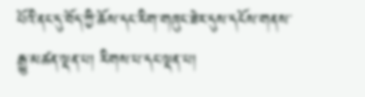པོའི་ནང་དུ་བོད་ཀྱི་ཆོས་དང་རིག་གཞུང་ཟེར་དུས་དངོས་གནས་རྒྱུ་མཚན་ལྡན་པ། རིགས་པ་དང་ལྡན་པ།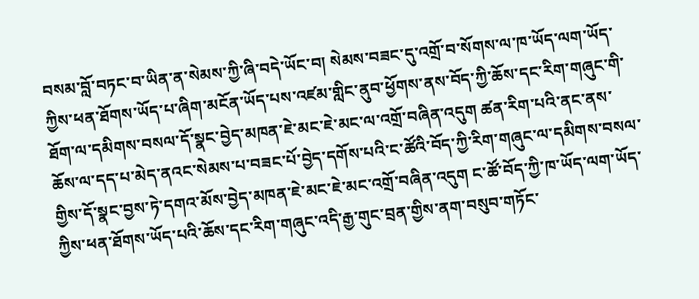བསམ་བློ་བཏང་བ་ཡིན་ན་སེམས་ཀྱི་ཞི་བདེ་ཡོང་བ། སེམས་བཟང་དུ་འགྲོ་བ་སོགས་ལ་ཁ་ཡོད་ལག་ཡོད་ཀྱིས་ཕན་ཐོགས་ཡོད་པ་ཞིག་མངོན་ཡོད་པས་འཛམ་གླིང་ནུབ་ཕྱོགས་ནས་བོད་ཀྱི་ཆོས་དང་རིག་གཞུང་གི་ཐོག་ལ་དམིགས་བསལ་དོ་སྣང་བྱེད་མཁན་ཇེ་མང་ཇེ་མང་ལ་འགྲོ་བཞིན་འདུག ཚན་རིག་པའི་ནང་ནས་ཆོས་ལ་དད་པ་མེད་ནའང་སེམས་པ་བཟང་པོ་བྱེད་དགོས་པའི་ང་ཚོའི་བོད་ཀྱི་རིག་གཞུང་ལ་དམིགས་བསལ་གྱིས་དོ་སྣང་བྱས་ཏེ་དགའ་མོས་བྱེད་མཁན་ཇེ་མང་ཇེ་མང་འགྲོ་བཞིན་འདུག ང་ཚོ་བོད་ཀྱི་ཁ་ཡོད་ལག་ཡོད་ཀྱིས་ཕན་ཐོགས་ཡོད་པའི་ཆོས་དང་རིག་གཞུང་འདི་རྒྱ་གུང་བྲན་གྱིས་ནག་བསུབ་གཏོང་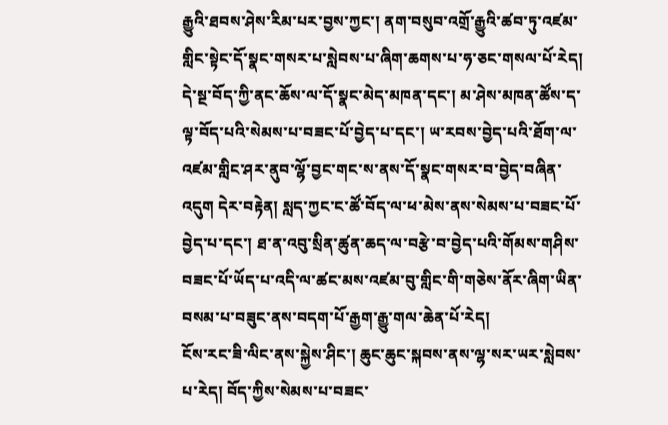རྒྱུའི་ཐབས་ཤེས་རིམ་པར་བྱས་ཀྱང་། ནག་བསུབ་འགྲོ་རྒྱུའི་ཚབ་ཏུ་འཛམ་གླིང་སྟེང་དོ་སྣང་གསར་པ་སླེབས་པ་ཞིག་ཆགས་པ་ཧ་ཅང་གསལ་པོ་རེད།
དེ་སྔ་བོད་ཀྱི་ནང་ཆོས་ལ་དོ་སྣང་མེད་མཁན་དང་། མ་ཤེས་མཁན་ཚོས་ད་ལྟ་བོད་པའི་སེམས་པ་བཟང་པོ་བྱེད་པ་དང་། ཡ་རབས་བྱེད་པའི་ཐོག་ལ་འཛམ་གླིང་ཤར་ནུབ་ལྷོ་བྱང་གང་ས་ནས་དོ་སྣང་གསར་བ་བྱེད་བཞིན་འདུག དེར་བརྟེན། སླད་ཀྱང་ང་ཚོ་བོད་ལ་ཕ་མེས་ནས་སེམས་པ་བཟང་པོ་བྱེད་པ་དང་། ཐ་ན་འབུ་སྲིན་ཚུན་ཆད་ལ་བརྩེ་བ་བྱེད་པའི་གོམས་གཤིས་བཟང་པོ་ཡོད་པ་འདི་ལ་ཚང་མས་འཛམ་བུ་གླིང་གི་གཅེས་ནོར་ཞིག་ཡིན་བསམ་པ་བཟུང་ནས་བདག་པོ་རྒྱག་རྒྱུ་གལ་ཆེན་པོ་རེད།
ངོས་རང་ཟི་ལིང་ནས་སྐྱེས་ཤིང་། ཆུང་ཆུང་སྐབས་ནས་ལྷ་སར་ཡར་སླེབས་པ་རེད། བོད་ཀྱིས་སེམས་པ་བཟང་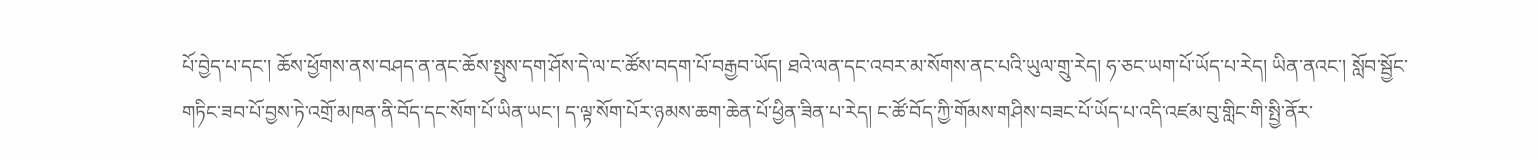པོ་བྱེད་པ་དང་། ཆོས་ཕྱོགས་ནས་བཤད་ན་ནང་ཆོས་སྤུས་དག་ཤོས་དེ་ལ་ང་ཚོས་བདག་པོ་བརྒྱབ་ཡོད། ཐའེ་ལན་དང་འབར་མ་སོགས་ནང་པའི་ཡུལ་གྲུ་རེད། ཧ་ཅང་ཡག་པོ་ཡོད་པ་རེད། ཡིན་ནའང་། སློབ་སྦྱོང་གཏིང་ཟབ་པོ་བྱས་ཏེ་འགྲོ་མཁན་ནི་བོད་དང་སོག་པོ་ཡིན་ཡང་། ད་ལྟ་སོག་པོར་ཉམས་ཆག་ཆེན་པོ་ཕྱིན་ཟིན་པ་རེད། ང་ཚོ་བོད་ཀྱི་གོམས་གཤིས་བཟང་པོ་ཡོད་པ་འདི་འཛམ་བུ་གླིང་གི་སྤྱི་ནོར་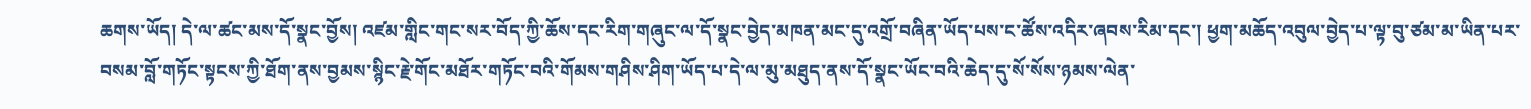ཆགས་ཡོད། དེ་ལ་ཚང་མས་དོ་སྣང་བྱོས། འཛམ་གླིང་གང་སར་བོད་ཀྱི་ཆོས་དང་རིག་གཞུང་ལ་དོ་སྣང་བྱེད་མཁན་མང་དུ་འགྲོ་བཞིན་ཡོད་པས་ང་ཚོས་འདིར་ཞབས་རིམ་དང་། ཕྱག་མཆོད་འབུལ་བྱེད་པ་ལྟ་བུ་ཙམ་མ་ཡིན་པར་བསམ་བློ་གཏོང་སྟངས་ཀྱི་ཐོག་ནས་བྱམས་སྙིང་རྗེ་གོང་མཐོར་གཏོང་བའི་གོམས་གཤིས་ཤིག་ཡོད་པ་དེ་ལ་མུ་མཐུད་ནས་དོ་སྣང་ཡོང་བའི་ཆེད་དུ་སོ་སོས་ཉམས་ལེན་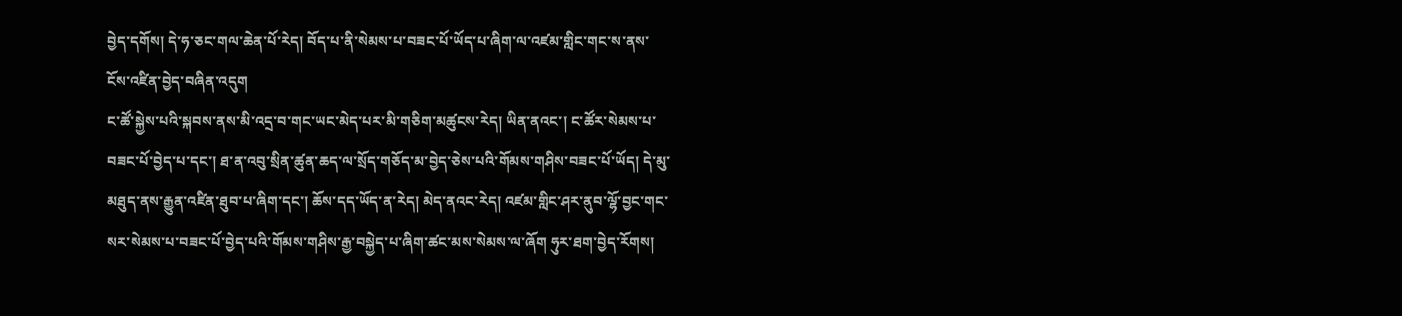བྱེད་དགོས། དེ་ཧ་ཅང་གལ་ཆེན་པོ་རེད། བོད་པ་ནི་སེམས་པ་བཟང་པོ་ཡོད་པ་ཞིག་ལ་འཛམ་གླིང་གང་ས་ནས་ངོས་འཛིན་བྱེད་བཞིན་འདུག
ང་ཚོ་སྐྱེས་པའི་སྐབས་ནས་མི་འདྲ་བ་གང་ཡང་མེད་པར་མི་གཅིག་མཚུངས་རེད། ཡིན་ནའང་། ང་ཚོར་སེམས་པ་བཟང་པོ་བྱེད་པ་དང་། ཐ་ན་འབུ་སྲིན་ཚུན་ཆད་ལ་སྲོད་གཅོད་མ་བྱེད་ཅེས་པའི་གོམས་གཤིས་བཟང་པོ་ཡོད། དེ་མུ་མཐུད་ནས་རྒྱུན་འཛིན་ཐུབ་པ་ཞིག་དང་། ཆོས་དད་ཡོད་ན་རེད། མེད་ནའང་རེད། འཛམ་གླིང་ཤར་ནུབ་ལྷོ་བྱང་གང་སར་སེམས་པ་བཟང་པོ་བྱེད་པའི་གོམས་གཤིས་རྒྱ་བསྐྱེད་པ་ཞིག་ཚང་མས་སེམས་ལ་ཞོག ཧུར་ཐག་བྱེད་རོགས།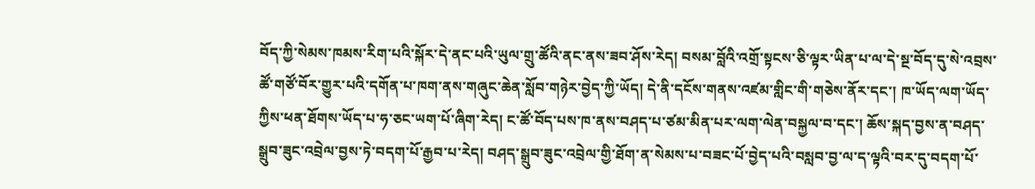བོད་ཀྱི་སེམས་ཁམས་རིག་པའི་སྐོར་དེ་ནང་པའི་ཡུལ་གྲུ་ཚོའི་ནང་ནས་ཟབ་ཤོས་རེད། བསམ་བློའི་འགྲོ་སྟངས་ཅི་ལྟར་ཡིན་པ་ལ་དེ་སྔ་བོད་དུ་སེ་འབྲས་ཚོ་གཙོ་བོར་གྱུར་པའི་དགོན་པ་ཁག་ནས་གཞུང་ཆེན་སློབ་གཉེར་བྱེད་ཀྱི་ཡོད། དེ་ནི་དངོས་གནས་འཛམ་གླིང་གི་གཅེས་ནོར་དང་། ཁ་ཡོད་ལག་ཡོད་ཀྱིས་ཕན་ཐོགས་ཡོད་པ་ཧ་ཅང་ཡག་པོ་ཞིག་རེད། ང་ཚོ་བོད་པས་ཁ་ནས་བཤད་པ་ཙམ་མིན་པར་ལག་ལེན་བསྐྱལ་བ་དང་། ཆོས་སྐད་བྱས་ན་བཤད་སྒྲུབ་ཟུང་འབྲེལ་བྱས་ཏེ་བདག་པོ་རྒྱབ་པ་རེད། བཤད་སྒྲུབ་ཟུང་འབྲེལ་གྱི་ཐོག་ན་སེམས་པ་བཟང་པོ་བྱེད་པའི་བསླབ་བྱ་ལ་ད་ལྟའི་བར་དུ་བདག་པོ་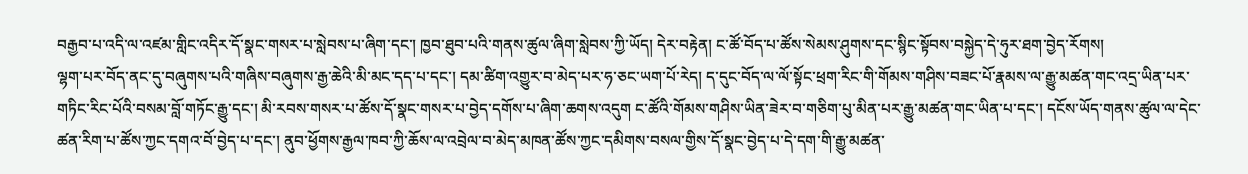བརྒྱབ་པ་འདི་ལ་འཛམ་གླིང་འདིར་དོ་སྣང་གསར་པ་སླེབས་པ་ཞིག་དང་། ཁྱབ་ཐུབ་པའི་གནས་ཚུལ་ཞིག་སླེབས་ཀྱི་ཡོད། དེར་བརྟེན། ང་ཚོ་བོད་པ་ཚོས་སེམས་ཤུགས་དང་སྙིང་སྟོབས་བསྐྱེད་དེ་ཧུར་ཐག་བྱེད་རོགས།
ལྷག་པར་བོད་ནང་དུ་བཞུགས་པའི་གཞིས་བཞུགས་རྒྱ་ཆེའི་མི་མང་དད་པ་དང་། དམ་ཚིག་འགྱུར་བ་མེད་པར་ཧ་ཅང་ཡག་པོ་རེད། ད་དུང་བོད་ལ་ལོ་སྟོང་ཕྲག་རིང་གི་གོམས་གཤིས་བཟང་པོ་རྣམས་ལ་རྒྱུ་མཚན་གང་འདྲ་ཡིན་པར་གཏིང་རིང་པོའི་བསམ་བློ་གཏོང་རྒྱུ་དང་། མི་རབས་གསར་པ་ཚོས་དོ་སྣང་གསར་པ་བྱེད་དགོས་པ་ཞིག་ཆགས་འདུག ང་ཚོའི་གོམས་གཤིས་ཡིན་ཟེར་བ་གཅིག་པུ་མིན་པར་རྒྱུ་མཚན་གང་ཡིན་པ་དང་། དངོས་ཡོད་གནས་ཚུལ་ལ་དེང་ཚན་རིག་པ་ཚོས་ཀྱང་དགའ་བོ་བྱེད་པ་དང་། ནུབ་ཕྱོགས་རྒྱལ་ཁབ་ཀྱི་ཆོས་ལ་འབྲེལ་བ་མེད་མཁན་ཚོས་ཀྱང་དམིགས་བསལ་གྱིས་དོ་སྣང་བྱེད་པ་དེ་དག་གི་རྒྱུ་མཚན་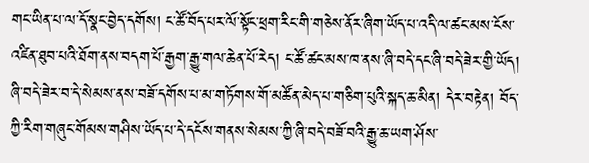གང་ཡིན་པ་ལ་དོ་སྣང་བྱེད་དགོས། ང་ཚོ་བོད་པར་ལོ་སྟོང་ཕྲག་རིང་གི་གཅེས་ནོར་ཞིག་ཡོད་པ་འདི་ལ་ཚང་མས་ངོས་འཛིན་ཐུབ་པའི་ཐོག་ནས་བདག་པོ་རྒྱག་རྒྱུ་གལ་ཆེན་པོ་རེད། ང་ཚོ་ཚང་མས་ཁ་ནས་ཞི་བདེ་དང་ཞི་བདེ་ཟེར་གྱི་ཡོད། ཞི་བདེ་ཟེར་བ་དེ་སེམས་ནས་བཟོ་དགོས་པ་མ་གཏོགས་གོ་མཚོན་མེད་པ་གཅིག་པུའི་སྐད་ཆ་མིན། དེར་བརྟེན། བོད་ཀྱི་རིག་གཞུང་གོམས་གཤིས་ཡོད་པ་དེ་དངོས་གནས་སེམས་ཀྱི་ཞི་བདེ་བཟོ་བའི་རྒྱུ་ཆ་ཡག་ཤོས་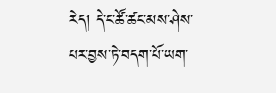རེད། དེ་ང་ཚོ་ཚང་མས་ཤེས་པར་བྱས་ཏེ་བདག་པོ་ཡག་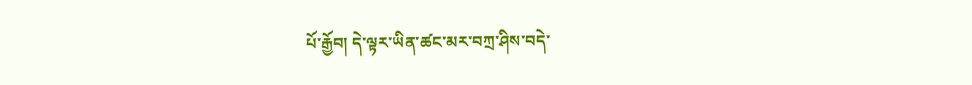པོ་རྒྱོབ། དེ་ལྟར་ཡིན་ཚང་མར་བཀྲ་ཤིས་བདེ་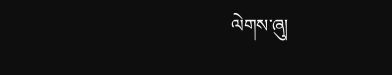ལེགས་ཞུ།